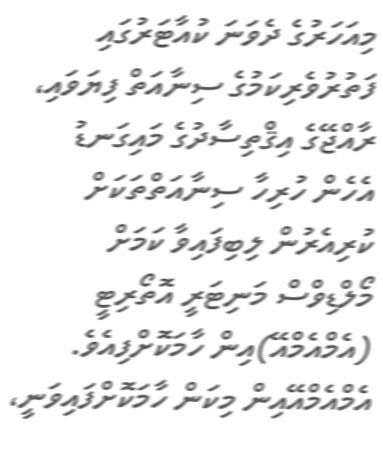މިއަހަރުގެ ދެވަނަ ކުއާޓަރުގައި ފަތުރުވެރިކަމުގެ ސިނާއަތް ފިޔަވައި، ރާއްޖޭގެ އިޤްތިސާދުގެ މައިގަނޑު އެހެން ހުރިހާ ސިނާއަތްތަކަށް ކުރިއެރުން ލިބިފައިވާ ކަމަށް މޯލްޑިވްސް މަނިޓަރީ އޮތޯރިޓީ (އެމްއެމްއޭ)އިން ހާމަކޮށްފިއެވެ.
އެމްއެމްއޭއިން މިކަން ހާމަކޮށްފައިވަނީ،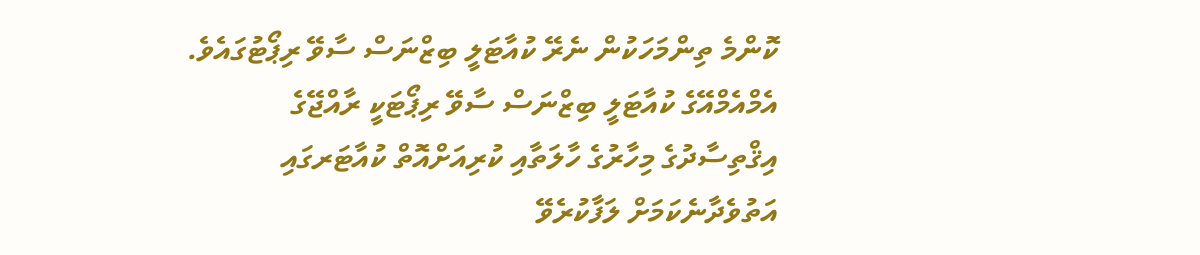ކޮންމެ ތިންމަހަކުން ނެރޭ ކުއާޓަލީ ބިޒްނަސް ސާވޭ ރިޕޯޓުގައެވެ. އެމްއެމްއޭގެ ކުއާޓަލީ ބިޒްނަސް ސާވޭ ރިޕޯޓަކީ ރާއްޖޭގެ އިޤްތިސާދުގެ މިހާރުގެ ހާލަތާއި ކުރިއަށްއޮތް ކުއާޓަރގައި އަތުވެދާނެކަމަށް ލަފާކުރެވޭ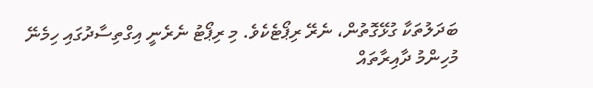ބަދަލުތަކާ ގުޅޭގޮތުން، ނެރޭ ރިޕޯޓެކެވެ. މި ރިޕޯޓު ނެރެނީ އިގްތިސާދުގައި ހިމެނޭ މުހިންމު ދާއިރާތައް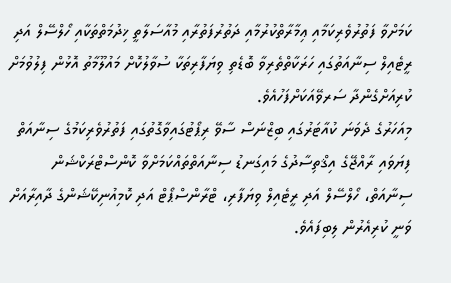ކަމަށްވާ ފަތުރުވެރިކަމާއި ޢިމާރާތްކުރުމާއި ދަތުރުފަތުރާއި މުއާސަލާތީ ޚިދުމަތްތަކާއި ހޯލްސޭލް އަދި ރީޓެއިލް ސިނާއަތުގައި ހަރަކާތްތެރިވާ ބޮޑެތި ވިޔަފާރިތަކާ ސުވާލުކޮށް މައުލޫމާތު އޮޅުން ފިލުވުމަށް ކުރިއަށްގެންދާ ސަރވޭއަކަށްފަހުއެވެ.
މިއަހަރުގެ ދެވަނަ ކުއާޓަރުގައި ބިޒްނަސް ސާވޭ ރިޕޯޓުގައިވާގޮތުގައި ފަތުރުވެރިކަމުގެ ސިނާއަތް ފިޔަވައި ރާއްޖޭގެ އިޤްތިސާދުގެ މައިގަނޑު ސިނާއަތްތައްކަމަށްވާ ކޮންސްޓްރަކްޝަން ސިނާއަތް، ހޯލްސޭލް އަދި ރީޓެއިލް ވިޔަފާރި، ޓްރާންސްޕޯޓް އަދި ކޮމިއުނިކޭޝަންގެ ދާއިރާއަށް ވަނީ ކުރިއެރުން ލިބިފައެވެ.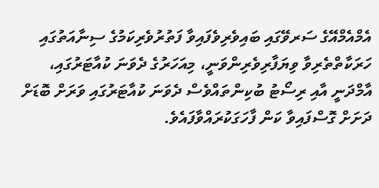އެމްއެމްއޭގެ ސަރވޭގައި ބައިވެރިވެފައިވާ ފަތުރުވެރިކަމުގެ ސިނާއަތުގައި ހަރަކާތްތެރިވާ ވިޔަފާރިވެރިންވަނީ، މިއަހަރުގެ ދެވަނަ ކުއާޓަރުގައި، އާމްދަނީ އާއި ރިސޯޓު ބުކިންތައްވެސް ދެވަނަ ކުއާޓަރުގައި ވަރަށް ބޮޑަށް ދަށަށް ގޮސްފައިވާ ކަން ފާހަގަކުރައްވާފައެވެ.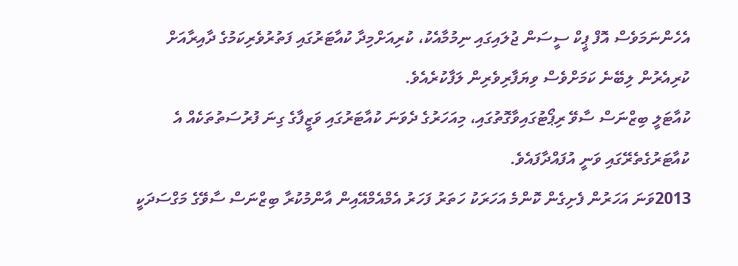އެހެންނަމަވެސް އޮފް ޕީކް ސީސަން ޖުލައިގައި ނިމުމާއެކު، ކުރިއަށްމިދާ ކުއާޓަރުގައި ފަތުރުވެރިކަމުގެ ދާއިރާއަށް ކުރިއެރުން ލިބޭނެ ކަމަށްވެސް ވިޔަފާރިވެރިން ލަފާކުރެއެވެ.
ކުއާޓަލީ ބިޒްނަސް ސާވޭ ރިޕޯޓުގައިވާގޮތުގައި، މިއަހަރުގެ ދެވަނަ ކުއާޓަރުގައި ވަޒީފާގެ ގިނަ ފުރުސަތުތަކެއް އެ ކުއާޓަރުގެތެރޭގައި ވަނީ އުފައްދާފައެވެ.
2013ވަނަ އަހަރުން ފެށިގެން ކޮންމެ އަހަރަކު ހަތަރު ފަހަރު އެމްއެމްއޭއިން އާންމުކުރާ ބިޒްނަސް ސާވޭގެ މަގްސަދަކީ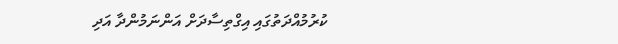ކުރުމުއްދަތުގައި އިގްތިސާދަށް އަންނަމުންދާ އަދި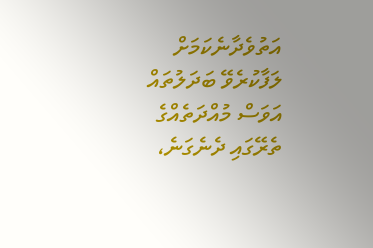އަތުވެދާނެކަމަށް ލަފާކުރެވޭ ބަދަލުތައް އަވަސް މުއްދަތެއްގެ ތެރޭގައި ދެނެގަނެ،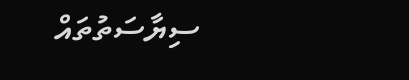ސިޔާސަތުތައް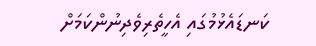ކަނޑައެޅުމުގައި އެހީތެރިވެދިނުންކަމަށް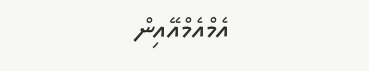އެމްއެމްއޭއިން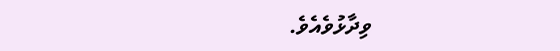ވިދާޅުވެއެވެ.